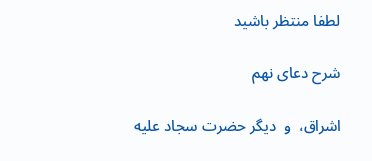لطفا منتظر باشید

شرح دعای نهم

اشراق،  ‌و‌  ديگر حضرت سجاد عليه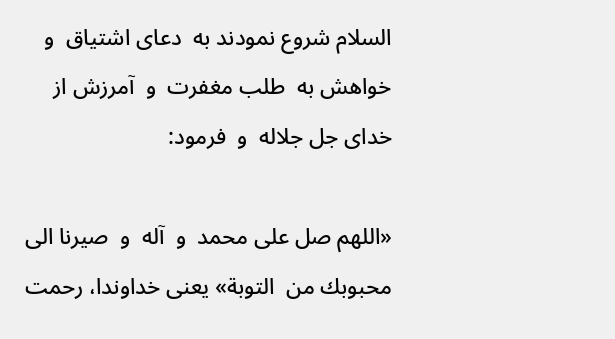السلام شروع نمودند به‌  دعاى اشتياق  ‌و‌  خواهش به‌  طلب مغفرت  ‌و‌  آمرزش از‌  خداى جل جلاله  ‌و‌  فرمود:

«اللهم صل على محمد  ‌و‌  آله  ‌و‌  صيرنا الى محبوبك من‌  التوبة» يعنى خداوندا، رحمت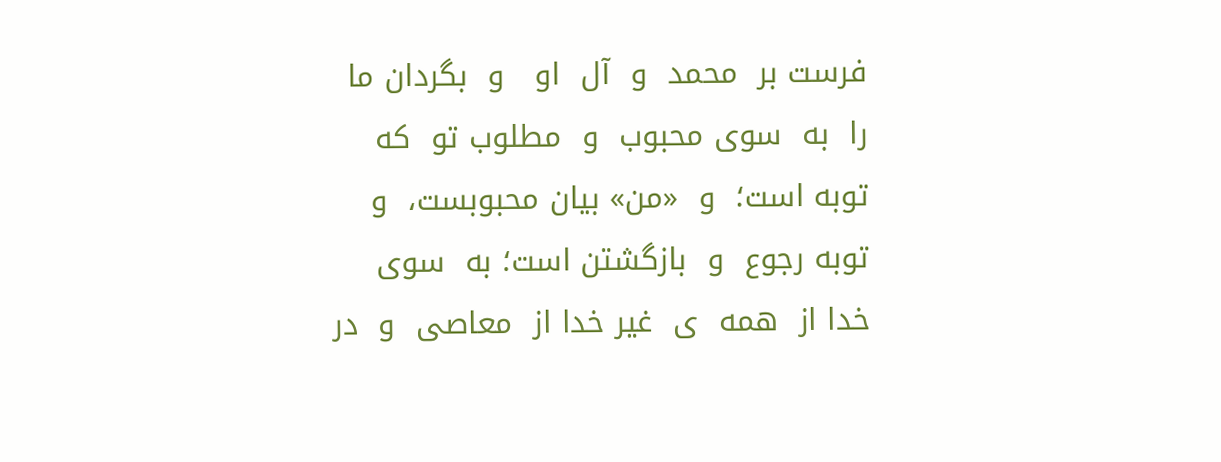فرست بر‌  محمد  ‌و‌  آل‌  او‌   ‌و‌  بگردان ما‌  را‌  به‌  سوى محبوب  ‌و‌  مطلوب تو‌  كه‌  توبه است؛  ‌و‌  «من» بيان محبوبست،  ‌و‌  توبه رجوع  ‌و‌  بازگشتن است؛ به‌  سوى خدا از‌  همه  ‌ى‌  غير خدا از‌  معاصى  ‌و‌  در‌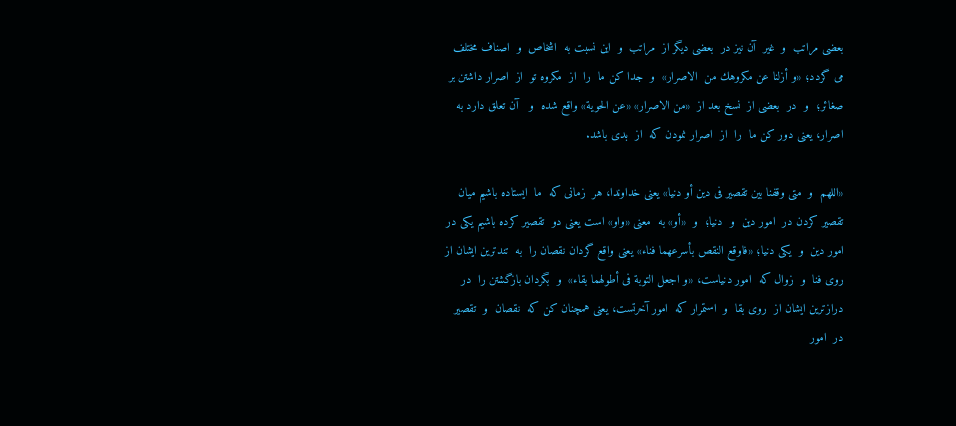بعضى مراتب  ‌و‌  غير  ‌آن نيز در‌  بعضى ديگر از‌  مراتب  ‌و‌  اين نسبت به‌  اشخاص  ‌و‌  اصناف مختلف مى‌ گردد؛ «و أزلنا عن مكروهك من‌  الاصرار»  و‌  جدا كن ما‌  را‌  از‌  مكروه تو‌  از‌  اصرار داشتن بر‌  صغائر؛  ‌و‌  در‌  بعضى از‌  نسخ بعد از‌  «من الاصرار» «عن الحوية» واقع شده  ‌و‌   ‌آن تعلق دارد به‌  اصرار، يعنى دور كن ما‌  را‌  از‌  اصرار نمودن كه‌  از‌  بدى باشد.

«اللهم  ‌و‌  متى وقفنا بين تقصير فى دين أو دنيا» يعنى خداوندا، هر‌  زمانى كه‌  ما‌  ايستاده باشيم ميان تقصير كردن در‌  امور دين  ‌و‌  دنيا؛  ‌و‌  «أو» به‌  معنى «واو» است يعنى دو‌  تقصير كرده باشيم يكى در‌  امور دين  ‌و‌  يكى دنيا؛ «فاوقع النقص بأسرعهما فناء» يعنى واقع گردان نقصان را‌  به‌  تندترين ايشان از‌  روى فنا  ‌و‌  زوال كه‌  امور دنياست، «و اجعل التوبة فى أطولهما بقاء»  و‌  بگردان بازگشتن را‌  در‌  درازترين ايشان از‌  روى بقا  ‌و‌  استمرار كه‌  امور آخرتست، يعنى همچنان كن كه‌  نقصان  ‌و‌  تقصير در‌  امور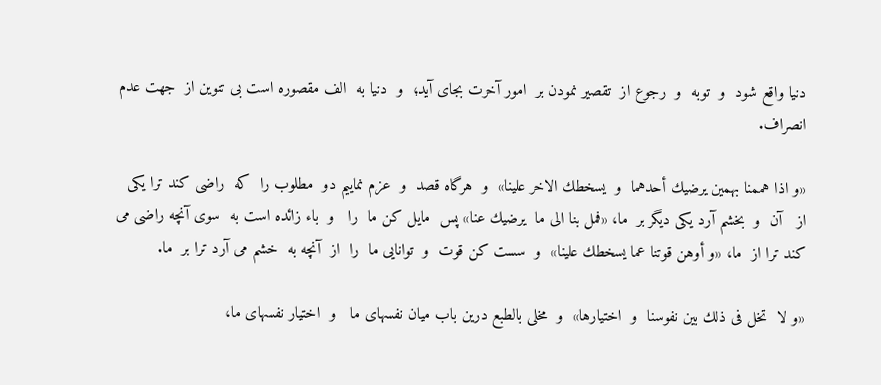دنيا واقع شود  ‌و‌  توبه  ‌و‌  رجوع از‌  تقصير نمودن بر‌  امور آخرت بجاى آيد؛  ‌و‌  دنيا به‌  الف مقصوره است بى تنوين از‌  جهت عدم انصراف.

«و اذا هممنا بهمين يرضيك أحدهما  ‌و‌  يسخطك الاخر علينا»  و‌  هرگاه قصد  ‌و‌  عزم نماييم دو‌  مطلوب را‌  كه‌  راضى كند ترا يكى از‌   ‌آن  ‌و‌  بخشم آرد يكى ديگر بر‌  ما، «فمل بنا الى ما‌  يرضيك عنا» پس‌  مايل كن ما‌  را‌   ‌و‌  باء زائده است به‌  سوى آنچه راضى مى‌ كند ترا از‌  ما، «و أوهن قوتنا عما يسخطك علينا»  و‌  سست كن قوت  ‌و‌  توانايى ما‌  را‌  از‌  آنچه به‌  خشم مى‌ آرد ترا بر‌  ما.

«و لا‌  تخل فى ذلك بين نفوسنا  ‌و‌  اختيارها»  و‌  مخلى بالطبع درين باب ميان نفسهاى ما‌   ‌و‌  اختيار نفسهاى ما،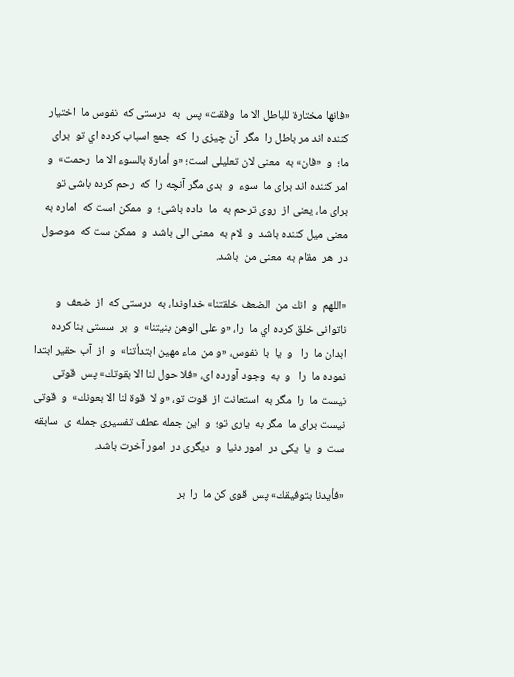«فانها مختارة للباطل الا ما‌  وفقت» پس‌  به‌  درستى كه‌  نفوس ما‌  اختيار كننده اند مر باطل را‌  مگر  ‌آن چيزى را‌  كه‌  جمع اسباب كرده اي‌ تو‌  براى ما؛  ‌و‌  «فان» به‌  معنى لان تعليلى است؛ «و أمارة بالسوء الا ما‌  رحمت»  و‌  امر كننده اند براى ما‌  سوء  ‌و‌  بدى مگر آنچه را‌  كه‌  رحم كرده باشى تو‌  براى ما، يعنى از‌  روى ترحم به‌  ما‌  داده باشى؛  ‌و‌  ممكن است كه‌  اماره به‌  معنى ميل كننده باشد  ‌و‌  لام به‌  معنى الى باشد  ‌و‌  ممكن ست كه‌  موصول در‌  هر‌  مقام به‌  معنى من‌  باشد.

«اللهم  ‌و‌  انك من‌  الضعف خلقتنا» خداوندا، به‌  درستى كه‌  از‌  ضعف  ‌و‌  ناتوانى خلق كرده اي‌ ما‌  را، «و على الوهن بنيتنا»  و‌  بر‌  سستى بنا كرده ابدان ما‌  را‌   ‌و‌  يا‌  با‌  نفوس، «و من‌  ماء مهين ابتدأتنا»  و‌  از‌  آب حقير ابتدا نموده ما‌  را‌   ‌و‌  به‌  وجود آورده اى، «فلا حول لنا الا بقوتك» پس‌  قوتى نيست ما‌  را‌  مگر به‌  استعانت از‌  قوت تو، «و لا‌  قوة لنا الا بعونك»  و‌  قوتى نيست براى ما‌  مگر به‌  يارى تو؛  ‌و‌  اين جمله عطف تفسيرى جمله  ‌ى‌  سابقه ست  ‌و‌  يا‌  يكى در‌  امور دنيا  ‌و‌  ديگرى در‌  امور آخرت باشد.

«فأيدنا بتوفيقك» پس‌  قوى كن ما‌  را‌  بر‌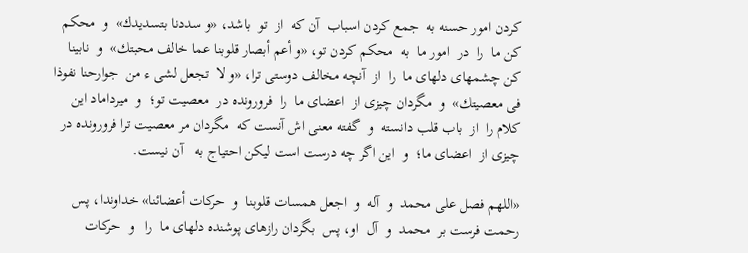كردن امور حسنه به‌  جمع كردن اسباب  ‌آن كه‌  از‌  تو‌  باشد، «و سددنا بتسديدك»  و‌  محكم كن ما‌  را‌  در‌  امور ما‌  به‌  محكم كردن تو، «و أعم أبصار قلوبنا عما خالف محبتك»  و‌  نابينا كن چشمهاى دلهاى ما‌  را‌  از‌  آنچه مخالف دوستى ترا، «و لا‌  تجعل لشى ء من‌  جوارحنا نفوذا فى معصيتك»  و‌  مگردان چيزى از‌  اعضاى ما‌  را‌  فرورونده در‌  معصيت تو؛  ‌و‌  ميرداماد اين كلام را‌  از‌  باب قلب دانسته  ‌و‌  گفته معنى اش آنست كه‌  مگردان مر معصيت ترا فرورونده در‌  چيزى از‌  اعضاى ما؛  ‌و‌  اين اگر چه درست است ليكن احتياج به‌   ‌آن نيست.

«اللهم فصل على محمد  ‌و‌  آله  ‌و‌  اجعل همسات قلوبنا  ‌و‌  حركات أعضائنا» خداوندا، پس‌  رحمت فرست بر‌  محمد  ‌و‌  آل‌  او، پس‌  بگردان رازهاى پوشنده دلهاى ما‌  را‌   ‌و‌  حركات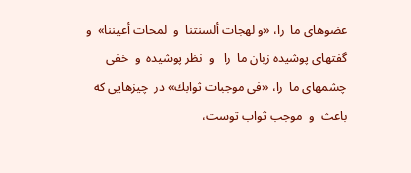عضوهاى ما‌  را، «و لهجات ألسنتنا  ‌و‌  لمحات أعيننا»  و‌  گفتهاى پوشيده زبان ما‌  را‌   ‌و‌  نظر پوشيده  ‌و‌  خفى چشمهاى ما‌  را، «فى موجبات ثوابك» در‌  چيزهايى كه‌  باعث  ‌و‌  موجب ثواب توست،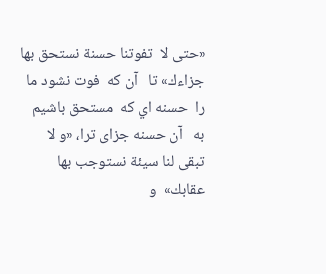«حتى لا‌  تفوتنا حسنة نستحق بها جزاءك» تا‌   ‌آن كه‌  فوت نشود ما‌  را‌  حسنه اي‌ كه‌  مستحق باشيم به‌   ‌آن حسنه جزاى ترا، «و لا‌  تبقى لنا سيئة نستوجب بها عقابك»  و‌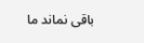باقى نماند ما‌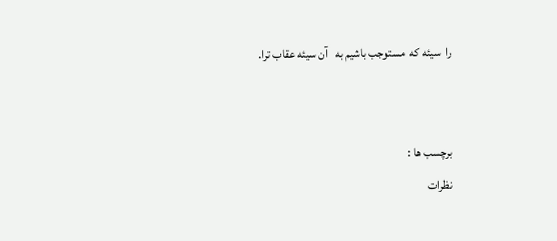را‌  سيئه كه‌  مستوجب باشيم به‌   ‌آن سيئه عقاب ترا.


برچسب ها :
نظرات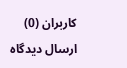کاربران (0)
ارسال دیدگاه